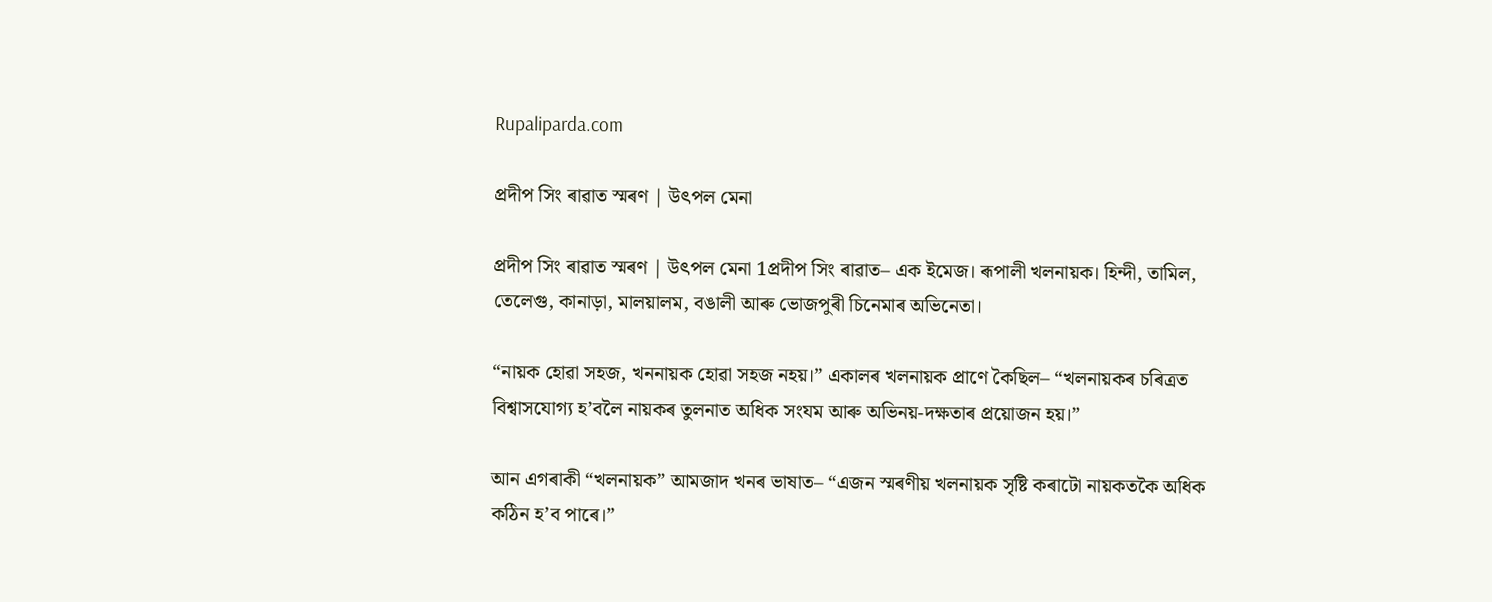Rupaliparda.com

প্ৰদীপ সিং ৰাৱাত স্মৰণ | উৎপল মেনা

প্ৰদীপ সিং ৰাৱাত স্মৰণ | উৎপল মেনা 1প্ৰদীপ সিং ৰাৱাত– এক ইমেজ। ৰূপালী খলনায়ক। হিন্দী, তামিল, তেলেগু, কানাড়া, মালয়ালম, বঙালী আৰু ভোজপুৰী চিনেমাৰ অভিনেতা।

“নায়ক হোৱা সহজ, খননায়ক হোৱা সহজ নহয়।” একালৰ খলনায়ক প্ৰাণে কৈছিল– “খলনায়কৰ চৰিত্ৰত বিশ্বাসযোগ্য হ’বলৈ নায়কৰ তুলনাত অধিক সংযম আৰু অভিনয়-দক্ষতাৰ প্ৰয়োজন হয়।”

আন এগৰাকী “খলনায়ক” আমজাদ খনৰ ভাষাত– “এজন স্মৰণীয় খলনায়ক সৃষ্টি কৰাটো নায়কতকৈ অধিক কঠিন হ’ব পাৰে।”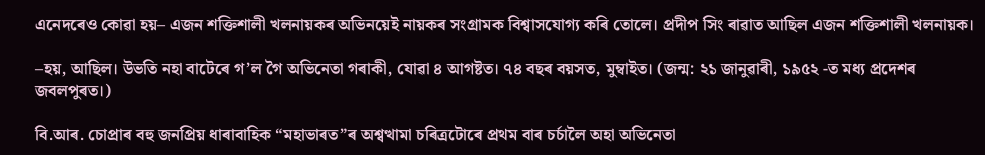এনেদৰেও কোৱা হয়– এজন শক্তিশালী খলনায়কৰ অভিনয়েই নায়কৰ সংগ্ৰামক বিশ্বাসযোগ্য কৰি তোলে। প্ৰদীপ সিং ৰাৱাত আছিল এজন শক্তিশালী খলনায়ক।

–হয়, আছিল। উভতি নহা বাটেৰে গ’ল গৈ অভিনেতা গৰাকী, যোৱা ৪ আগষ্টত। ৭৪ বছৰ বয়সত, মুম্বাইত। (জন্ম: ২১ জানুৱাৰী, ১৯৫২ -ত মধ্য প্ৰদেশৰ জবলপুৰত।)

বি.আৰ. চোপ্ৰাৰ বহু জনপ্ৰিয় ধাৰাবাহিক “মহাভাৰত”ৰ অশ্বত্থামা চৰিত্ৰটোৰে প্ৰথম বাৰ চৰ্চালৈ অহা অভিনেতা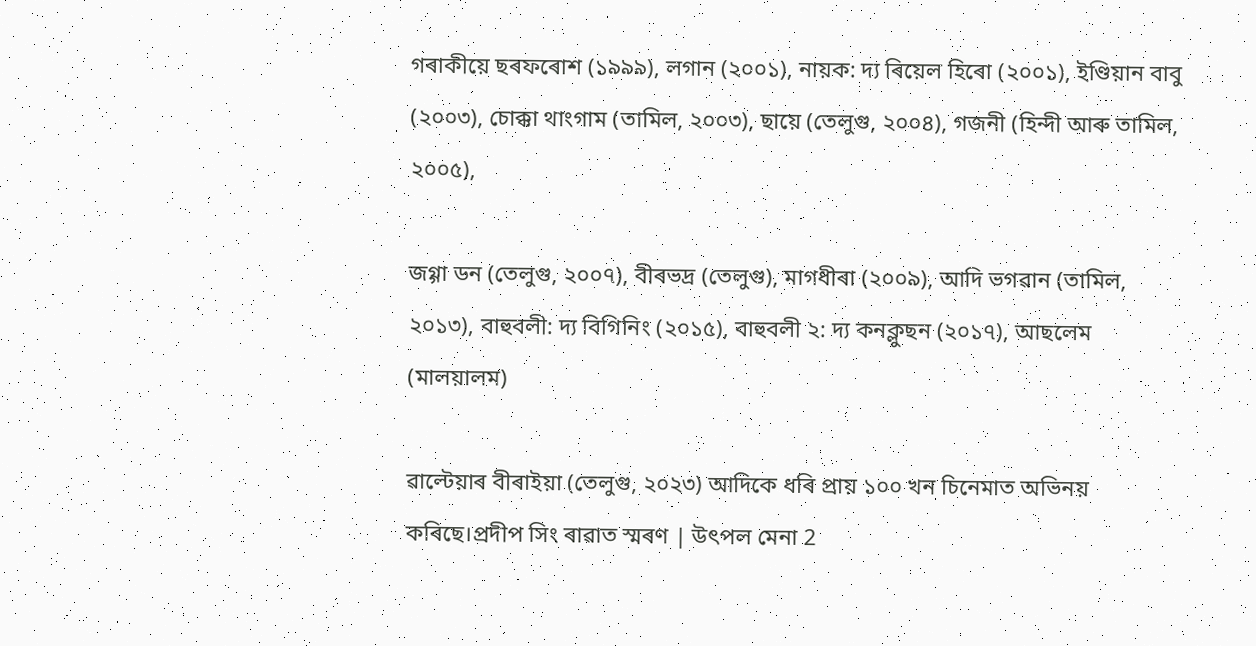গৰাকীয়ে ছৰফৰোশ (১৯৯৯), লগান (২০০১), নায়ক: দ্য ৰিয়েল হিৰো (২০০১), ইণ্ডিয়ান বাবু (২০০৩), চোক্কা থাংগাম (তামিল, ২০০৩), ছায়ে (তেলুগু, ২০০৪), গজনী (হিন্দী আৰু তামিল, ২০০৫),

জগ্গা ডন (তেলুগু, ২০০৭), বীৰভদ্ৰ (তেলুগু), মাগধীৰা (২০০৯), আদি ভগৱান (তামিল, ২০১৩), বাহুবলী: দ্য বিগিনিং (২০১৫), বাহুবলী ২: দ্য কনক্লুছন (২০১৭), আছলেম (মালয়ালম)

ৱাল্টেয়াৰ বীৰাইয়া (তেলুগু, ২০২৩) আদিকে ধৰি প্ৰায় ১০০ খন চিনেমাত অভিনয় কৰিছে।প্ৰদীপ সিং ৰাৱাত স্মৰণ | উৎপল মেনা 2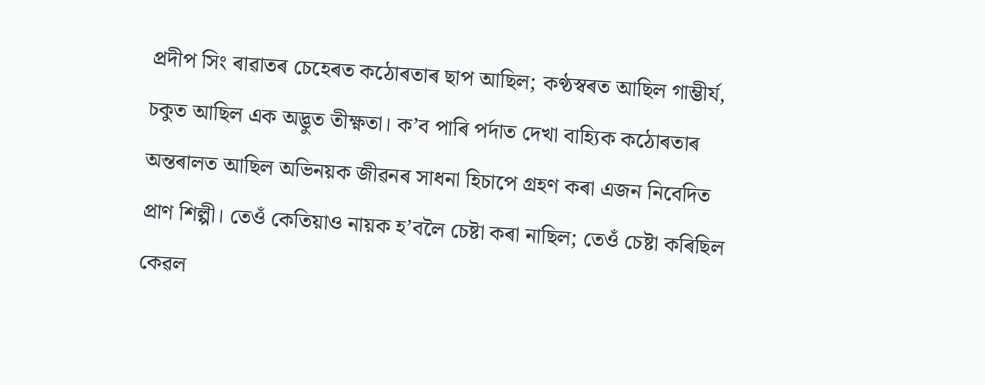প্ৰদীপ সিং ৰাৱাতৰ চেহেৰত কঠোৰতাৰ ছাপ আছিল; কণ্ঠস্বৰত আছিল গাম্ভীৰ্য, চকুত আছিল এক অদ্ভুত তীক্ষ্ণতা। ক’ব পাৰি পৰ্দাত দেখা বাহ্যিক কঠোৰতাৰ অন্তৰালত আছিল অভিনয়ক জীৱনৰ সাধনা হিচাপে গ্ৰহণ কৰা এজন নিবেদিত প্ৰাণ শিল্পী। তেওঁ কেতিয়াও নায়ক হ’বলৈ চেষ্টা কৰা নাছিল; তেওঁ চেষ্টা কৰিছিল কেৱল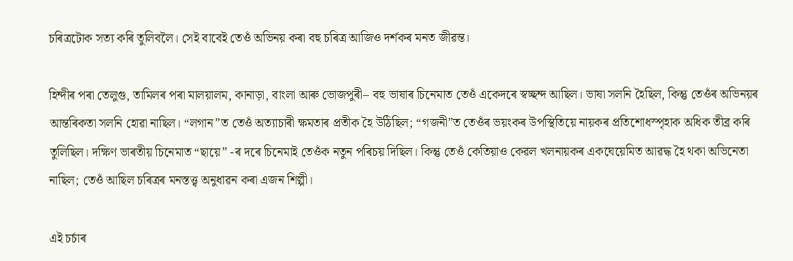চৰিত্ৰটোক সত্য কৰি তুলিবলৈ। সেই বাবেই তেওঁ অভিনয় কৰা বহু চৰিত্ৰ আজিও দৰ্শকৰ মনত জীৱন্ত।

হিন্দীৰ পৰা তেলুগু, তামিলৰ পৰা মালয়ালম, কানাড়া, বাংলা আৰু ভোজপুৰী– বহু ভাষাৰ চিনেমাত তেওঁ একেদৰে স্বচ্ছন্দ আছিল। ভাষা সলনি হৈছিল, কিন্তু তেওঁৰ অভিনয়ৰ আন্তৰিকতা সলনি হোৱা নাছিল। “লগান”ত তেওঁ অত্যাচাৰী ক্ষমতাৰ প্ৰতীক হৈ উঠিছিল; “গজনী”ত তেওঁৰ ভয়ংকৰ উপস্থিতিয়ে নায়কৰ প্ৰতিশোধস্পৃহাক অধিক তীব্ৰ কৰি তুলিছিল। দক্ষিণ ভাৰতীয় চিনেমাত “ছায়ে” -ৰ দৰে চিনেমাই তেওঁক নতুন পৰিচয় দিছিল। কিন্তু তেওঁ কেতিয়াও কেৱল খলনায়কৰ একঘেয়েমিত আৱদ্ধ হৈ থকা অভিনেতা নাছিল; তেওঁ আছিল চৰিত্ৰৰ মনস্তত্ত্ব অনুধাৱন কৰা এজন শিল্পী।

এই চৰ্চাৰ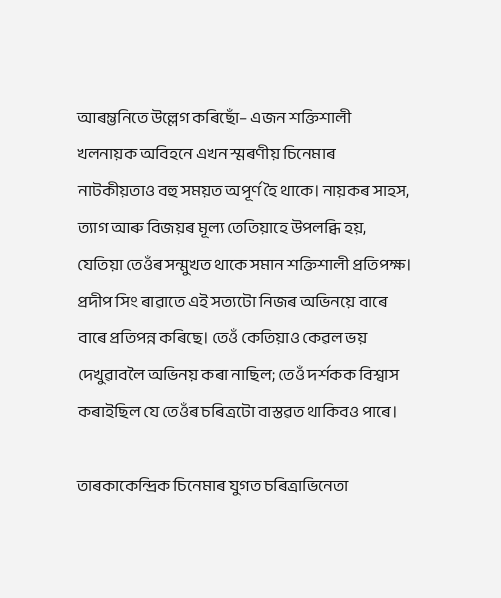আৰম্ভনিতে উল্লেগ কৰিছোঁ– এজন শক্তিশালী খলনায়ক অবিহনে এখন স্মৰণীয় চিনেমাৰ নাটকীয়তাও বহু সময়ত অপূৰ্ণ হৈ থাকে। নায়কৰ সাহস, ত্যাগ আৰু বিজয়ৰ মূল্য তেতিয়াহে উপলব্ধি হয়, যেতিয়া তেওঁৰ সন্মুখত থাকে সমান শক্তিশালী প্ৰতিপক্ষ। প্ৰদীপ সিং ৰাৱাতে এই সত্যটো নিজৰ অভিনয়ে বাৰে বাৰে প্ৰতিপন্ন কৰিছে। তেওঁ কেতিয়াও কেৱল ভয় দেখুৱাবলৈ অভিনয় কৰা নাছিল; তেওঁ দৰ্শকক বিশ্বাস কৰাইছিল যে তেওঁৰ চৰিত্ৰটো বাস্তৱত থাকিবও পাৰে।

তাৰকাকেন্দ্ৰিক চিনেমাৰ যুগত চৰিত্ৰাভিনেতা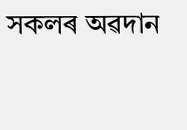সকলৰ অৱদান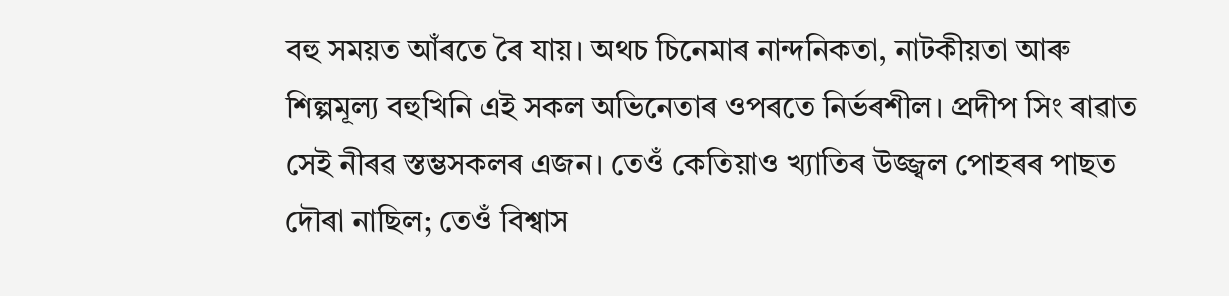বহু সময়ত আঁৰতে ৰৈ যায়। অথচ চিনেমাৰ নান্দনিকতা, নাটকীয়তা আৰু শিল্পমূল্য বহুখিনি এই সকল অভিনেতাৰ ওপৰতে নিৰ্ভৰশীল। প্ৰদীপ সিং ৰাৱাত সেই নীৰৱ স্তম্ভসকলৰ এজন। তেওঁ কেতিয়াও খ্যাতিৰ উজ্জ্বল পোহৰৰ পাছত দৌৰা নাছিল; তেওঁ বিশ্বাস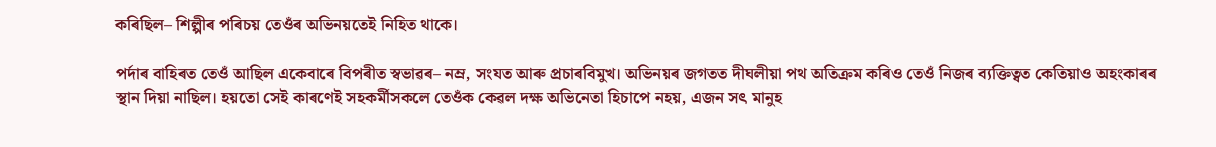কৰিছিল– শিল্পীৰ পৰিচয় তেওঁৰ অভিনয়তেই নিহিত থাকে।

পৰ্দাৰ বাহিৰত তেওঁ আছিল একেবাৰে বিপৰীত স্বভাৱৰ– নম্ৰ, সংযত আৰু প্ৰচাৰবিমুখ। অভিনয়ৰ জগতত দীঘলীয়া পথ অতিক্ৰম কৰিও তেওঁ নিজৰ ব্যক্তিত্বত কেতিয়াও অহংকাৰৰ স্থান দিয়া নাছিল। হয়তো সেই কাৰণেই সহকৰ্মীসকলে তেওঁক কেৱল দক্ষ অভিনেতা হিচাপে নহয়, এজন সৎ মানুহ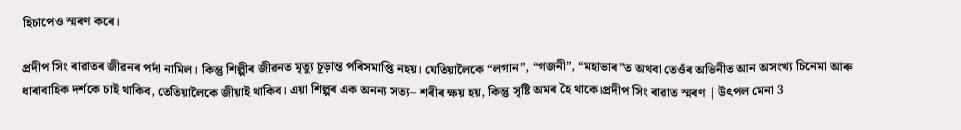হিচাপেও স্মৰণ কৰে।

প্ৰদীপ সিং ৰাৱাতৰ জীৱনৰ পৰ্দা নামিল। কিন্তু শিল্পীৰ জীৱনত মৃত্যু চূড়ান্ত পৰিসমাপ্তি নহয়। যেতিয়ালৈকে “লগান”, “গজনী”, “মহাভাৰ”ত অথবা তেওঁৰ অভিনীত আন অসংখ্য চিনেমা আৰু ধাৰাবাহিক দৰ্শকে চাই থাকিব, তেতিয়ালৈকে জীয়াই থাকিব। এয়া শিল্পৰ এক অনন্য সত্য– শৰীৰ ক্ষয় হয়, কিন্তু সৃষ্টি অমৰ হৈ থাকে।প্ৰদীপ সিং ৰাৱাত স্মৰণ | উৎপল মেনা 3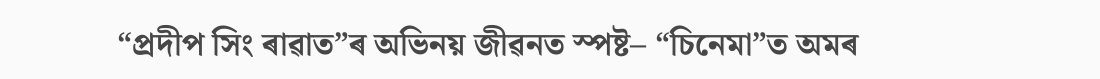“প্ৰদীপ সিং ৰাৱাত”ৰ অভিনয় জীৱনত স্পষ্ট– “চিনেমা”ত অমৰ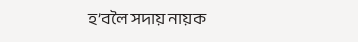হ’বলৈ সদায় নায়ক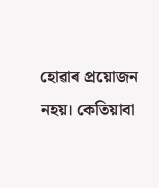হোৱাৰ প্ৰয়োজন নহয়। কেতিয়াবা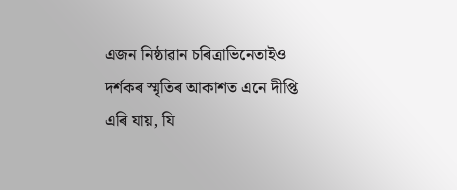এজন নিষ্ঠাৱান চৰিত্ৰাভিনেতাইও দৰ্শকৰ স্মৃতিৰ আকাশত এনে দীপ্তি এৰি যায়, যি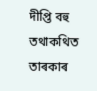দীপ্তি বহু তথাকথিত তাৰকাৰ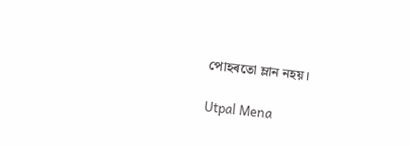পোহৰতো ম্লান নহয়।

Utpal Mena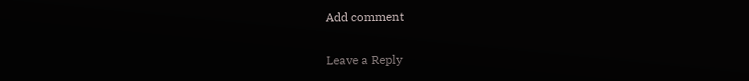Add comment

Leave a Reply